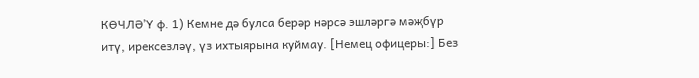КӨЧЛӘ’Ү ф. 1) Кемне дә булса берәр нәрсә эшләргә мәҗбүр итү, ирексезләү, үз ихтыярына куймау. [Немец офицеры:] Без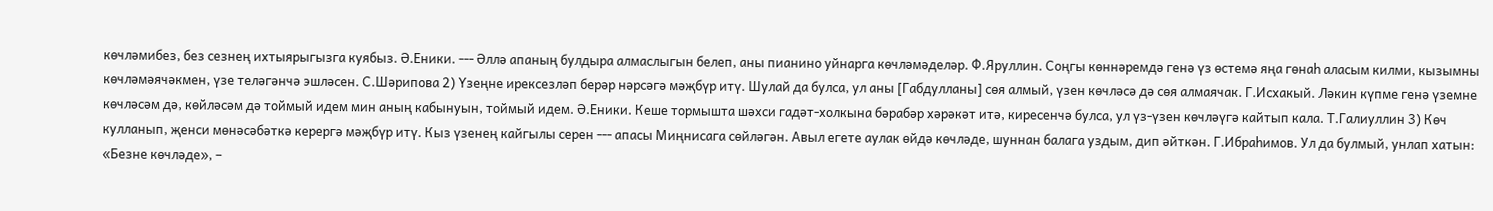көчләмибез, без сезнең ихтыярыгызга куябыз. Ә.Еники. --- Әллә апаның булдыра алмаслыгын белеп, аны пианино уйнарга көчләмәделәр. Ф.Яруллин. Соңгы көннәремдә генә үз өстемә яңа гөнаһ аласым килми, кызымны көчләмәячәкмен, үзе теләгәнчә эшләсен. С.Шәрипова 2) Үзеңне ирексезләп берәр нәрсәгә мәҗбүр итү. Шулай да булса, ул аны [Габдулланы] сөя алмый, үзен көчләсә дә сөя алмаячак. Г.Исхакый. Ләкин күпме генә үземне көчләсәм дә, көйләсәм дә тоймый идем мин аның кабынуын, тоймый идем. Ә.Еники. Кеше тормышта шәхси гадәт-холкына бәрабәр хәрәкәт итә, киресенчә булса, ул үз-үзен көчләүгә кайтып кала. Т.Галиуллин 3) Көч кулланып, җенси мөнәсәбәткә керергә мәҗбүр итү. Кыз үзенең кайгылы серен --- апасы Миңнисага сөйләгән. Авыл егете аулак өйдә көчләде, шуннан балага уздым, дип әйткән. Г.Ибраһимов. Ул да булмый, унлап хатын: «Безне көчләде», –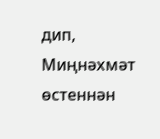дип, Миңнәхмәт өстеннән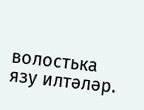волостька язу илтәләр.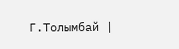Г.Толымбай |